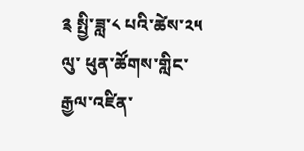༉ སྤྱི་ཟླ་༨ པའི་ཚེས་༢༥ ལུ་ ཕུན་ཚོགས་གླིང་ རྒྱལ་འཛིན་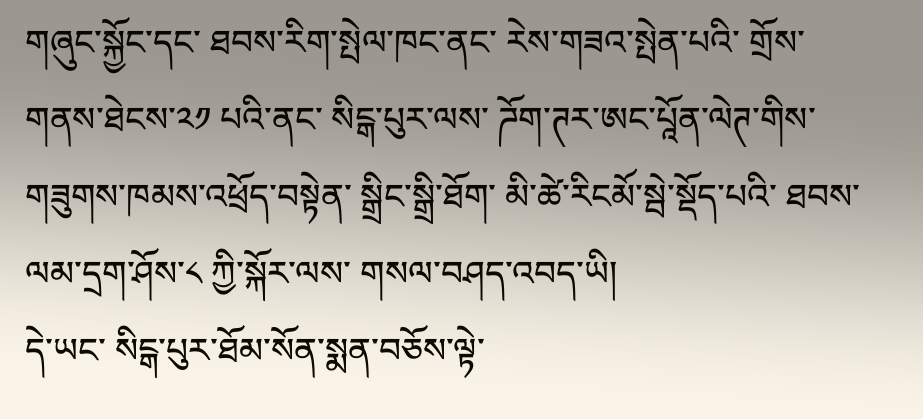གཞུང་སྐྱོང་དང་ ཐབས་རིག་སྤེལ་ཁང་ནང་ རེས་གཟའ་སྤེན་པའི་ གྲོས་གནས་ཐེངས་༢༡ པའི་ནང་ སིངྒ་པུར་ལས་ ཌོག་ཊར་ཨང་པཱོན་ལེཊ་གིས་ གཟུགས་ཁམས་འཕྲོད་བསྟེན་ སྒྲིང་སྒྲི་ཐོག་ མི་ཚེ་རིངམོ་སྦེ་སྡོད་པའི་ ཐབས་ལམ་དྲག་ཤོས་༨ ཀྱི་སྐོར་ལས་ གསལ་བཤད་འབད་ཡི།
དེ་ཡང་ སིངྒ་པུར་ཐོམ་སོན་སྨན་བཅོས་ལྟེ་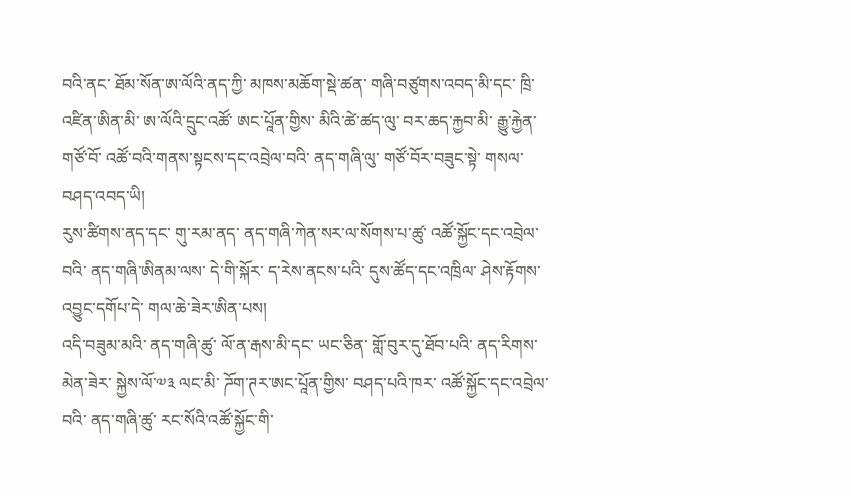བའི་ནང་ ཐོམ་སོན་ཨ་ལོའི་ནད་ཀྱི་ མཁས་མཆོག་སྡེ་ཚན་ གཞི་བཙུགས་འབད་མི་དང་ ཁྲི་འཛིན་ཨིན་མི་ ཨ་ལོའི་དྲུང་འཚོ་ ཨང་པཱོན་གྱིས་ མིའི་ཚེ་ཚད་ལུ་ བར་ཆད་རྐྱབ་མི་ རྒྱུ་རྐྱེན་གཙོ་བོ་ འཚོ་བའི་གནས་སྟངས་དང་འབྲེལ་བའི་ ནད་གཞི་ལུ་ གཙོ་བོར་བཟུང་སྟེ་ གསལ་བཤད་འབད་ཡི།
རུས་ཚིགས་ནད་དང་ གུ་རམ་ནད་ ནད་གཞི་ཀེན་སར་ལ་སོགས་པ་ཚུ་ འཚོ་སྐྱོང་དང་འབྲེལ་བའི་ ནད་གཞི་ཨིནམ་ལས་ དེ་གི་སྐོར་ ད་རེས་ནངས་པའི་ དུས་ཚོད་དང་འཁྲིལ་ ཤེས་རྟོགས་འབྱུང་དགོཔ་དེ་ གལ་ཆེ་ཟེར་ཨིན་པས།
འདི་བཟུམ་མའི་ ནད་གཞི་ཚུ་ ལོ་ན་རྒས་མི་དང་ ཡང་ཅིན་ གློ་བུར་དུ་ཐོབ་པའི་ ནད་རིགས་མེན་ཟེར་ སྐྱེས་ལོ་༧༣ ལང་མི་ ཌོག་ཊར་ཨང་པཱོན་གྱིས་ བཤད་པའི་ཁར་ འཚོ་སྐྱོང་དང་འབྲེལ་བའི་ ནད་གཞི་ཚུ་ རང་སོའི་འཚོ་སྐྱོང་གི་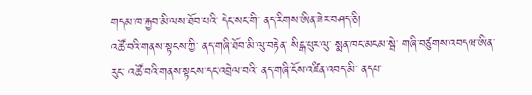གདམ་ཁ་རྐྱབ་མི་ལས་ཐོབ་པའི་ དེང་སང་གི་ ནད་རིགས་ཨིན་ཟེར་བཤད་ཅི།
འཚོ་བའི་གནས་སྟངས་ཀྱི་ ནད་གཞི་ཐོབ་མི་ལུ་བརྟེན་ སིངྒ་པུར་ལུ་ སྨན་ཁང་མངམ་སྦེ་ གཞི་བཙུགས་འབདཝ་ཨིན་རུང་ འཚོ་བའི་གནས་སྟངས་དང་འབྲེལ་བའི་ ནད་གཞི་ངོས་འཛིན་འབད་མི་ ནདཔ་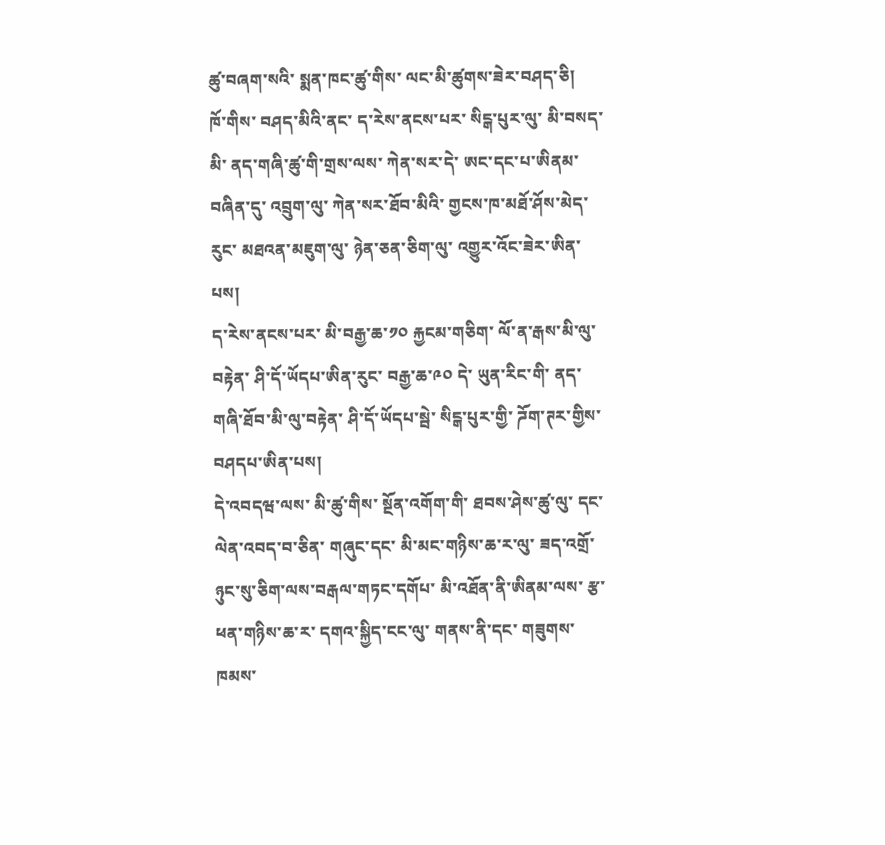ཚུ་བཞག་སའི་ སྨན་ཁང་ཚུ་གིས་ ལང་མི་ཚུགས་ཟེར་བཤད་ཅི།
ཁོ་གིས་ བཤད་མིའི་ནང་ ད་རེས་ནངས་པར་ སིངྒ་པུར་ལུ་ མི་བསད་མི་ ནད་གཞི་ཚུ་གི་གྲས་ལས་ ཀེན་སར་དེ་ ཨང་དང་པ་ཨིནམ་བཞིན་དུ་ འབྲུག་ལུ་ ཀེན་སར་ཐོབ་མིའི་ གྱངས་ཁ་མཐོ་ཤོས་མེད་རུང་ མཐའན་མཇུག་ལུ་ ཉེན་ཅན་ཅིག་ལུ་ འགྱུར་འོང་ཟེར་ཨིན་པས།
ད་རེས་ནངས་པར་ མི་བརྒྱ་ཆ་༡༠ རྐྱངམ་གཅིག་ ལོ་ན་རྒས་མི་ལུ་བརྟེན་ ཤི་དོ་ཡོདཔ་ཨིན་རུང་ བརྒྱ་ཆ་༩༠ དེ་ ཡུན་རིང་གི་ ནད་གཞི་ཐོབ་མི་ལུ་བརྟེན་ ཤི་དོ་ཡོདཔ་སྦེ་ སིངྒ་པུར་གྱི་ ཌོག་ཊར་གྱིས་ བཤདཔ་ཨིན་པས།
དེ་འབདཝ་ལས་ མི་ཚུ་གིས་ སྔོན་འགོག་གི་ ཐབས་ཤེས་ཚུ་ལུ་ དང་ལེན་འབད་བ་ཅིན་ གཞུང་དང་ མི་མང་གཉིས་ཆ་ར་ལུ་ ཟད་འགྲོ་ཉུང་སུ་ཅིག་ལས་བརྒལ་གཏང་དགོཔ་ མི་འཐོན་ནི་ཨིནམ་ལས་ རྩ་ཕན་གཉིས་ཆ་ར་ དགའ་སྐྱིད་ངང་ལུ་ གནས་ནི་དང་ གཟུགས་ཁམས་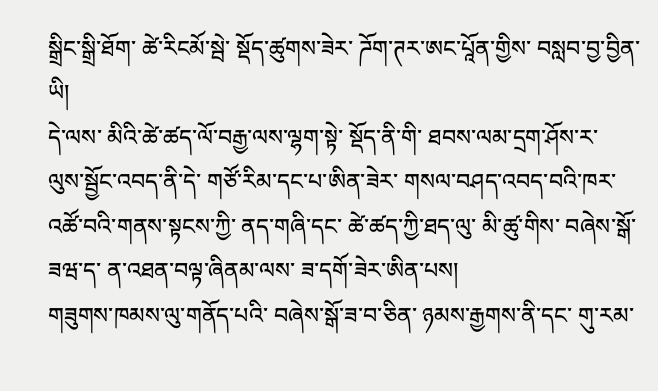སྒྲིང་སྒྲི་ཐོག་ ཚེ་རིངམོ་སྦེ་ སྡོད་ཚུགས་ཟེར་ ཌོག་ཊར་ཨང་པཱོན་གྱིས་ བསླབ་བྱ་བྱིན་ཡི།
དེ་ལས་ མིའི་ཚེ་ཚད་ལོ་བརྒྱ་ལས་ལྷག་སྟེ་ སྡོད་ནི་གི་ ཐབས་ལམ་དྲག་ཤོས་ར་ ལུས་སྦྱོང་འབད་ནི་དེ་ གཙོ་རིམ་དང་པ་ཨིན་ཟེར་ གསལ་བཤད་འབད་བའི་ཁར་ འཚོ་བའི་གནས་སྟངས་ཀྱི་ ནད་གཞི་དང་ ཚེ་ཚད་ཀྱི་ཐད་ལུ་ མི་ཚུ་གིས་ བཞེས་སྒོ་ཟཝ་ད་ ན་འཐན་བལྟ་ཞིནམ་ལས་ ཟ་དགོ་ཟེར་ཨིན་པས།
གཟུགས་ཁམས་ལུ་གནོད་པའི་ བཞེས་སྒོ་ཟ་བ་ཅིན་ ཉམས་རྒྱགས་ནི་དང་ གུ་རམ་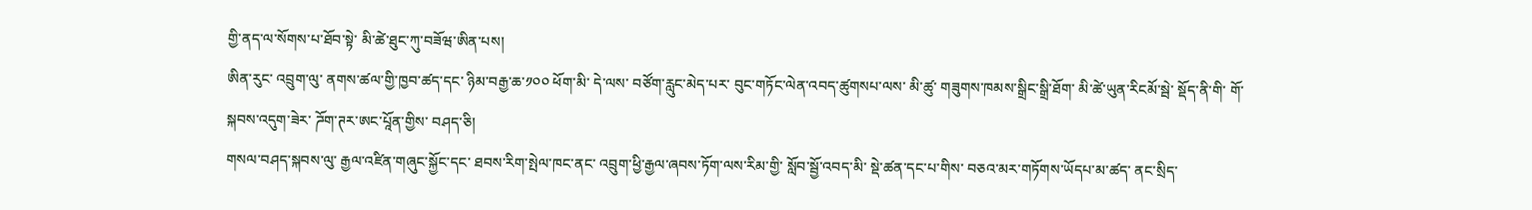གྱི་ནད་ལ་སོགས་པ་ཐོབ་སྟེ་ མི་ཚེ་ཐུང་ཀུ་བཟོཝ་ཨིན་པས།
ཨིན་རུང་ འབྲུག་ལུ་ ནགས་ཚལ་གྱི་ཁྱབ་ཚད་དང་ ཉིམ་བརྒྱ་ཆ་༡༠༠ ཕོག་མི་ དེ་ལས་ བཙོག་རླུང་མེད་པར་ བུང་གཏོང་ལེན་འབད་ཚུགསཔ་ལས་ མི་ཚུ་ གཟུགས་ཁམས་སྒྲིང་སྒྲི་ཐོག་ མི་ཚེ་ཡུན་རིངམོ་སྦེ་ སྡོད་ནི་གི་ གོ་སྐབས་འདུག་ཟེར་ ཌོག་ཊར་ཨང་པཱོན་གྱིས་ བཤད་ཅི།
གསལ་བཤད་སྐབས་ལུ་ རྒྱལ་འཛིན་གཞུང་སྐྱོང་དང་ ཐབས་རིག་སྤེལ་ཁང་ནང་ འབྲུག་ཕྱི་རྒྱལ་ཞབས་ཏོག་ལས་རིམ་གྱི་ སློབ་སྦྱོ་འབད་མི་ སྡེ་ཚན་དང་པ་གིས་ བཅའ་མར་གཏོགས་ཡོདཔ་མ་ཚད་ ནང་སྲིད་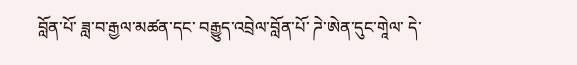བློན་པོ་ ཟླ་བ་རྒྱལ་མཚན་དང་ བརྒྱུད་འབྲེལ་བློན་པོ་ ཌེ་ཨེན་དུང་གཱེལ་ དེ་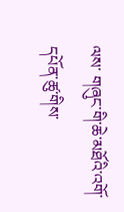ལས་ གཞུང་གི་ཆེ་མཐོའི་འགོ་དཔོན་ཚུ་གིས་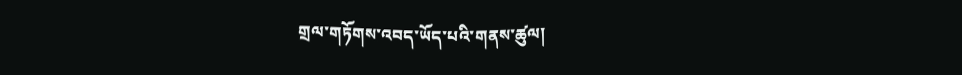གྲལ་གཏོགས་འབད་ཡོད་པའི་གནས་ཚུལ།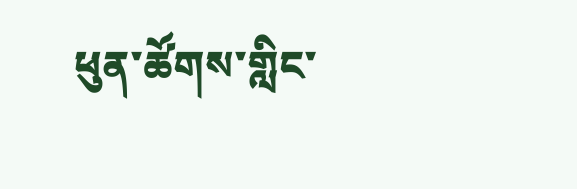ཕུན་ཚོགས་གླིང་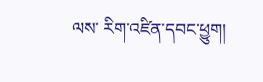ལས་ རིག་འཛིན་དབང་ཕྱུག།